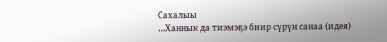Сахалыы
…Ханнык да тиэмэҕэ биир сүрүн санаа (идея)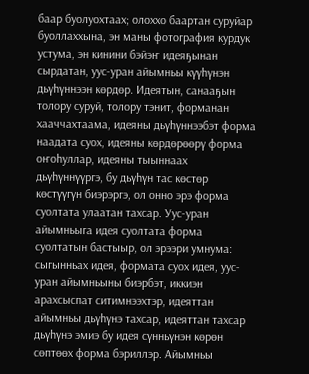баар буолуохтаах; олоххо баартан суруйар буоллаххына, эн маны фотография курдук устума, эн кинини бэйэҥ идеяҕынан сырдатан, уус-уран айымньы күүһүнэн дьүһүннээн көрдөр. Идеятын, caнaaҕын толору суруй, толору тэнит, форманан хааччахтаама, идеяны дьүһүннээбэт форма наадата суох, идеяны көрдөрөөрү форма оҥоһуллар, идеяны тыыннаах дьүһүннүүргэ, бу дьүһүн тас көстөр көстүүгүн биэрэргэ, ол онно эрэ форма суолтата улаатан тахсар. Уус-уран айымньыга идея суолтата форма суолтатын бастыыр, ол эрээри умнума: сыгынньах идея, формата суох идея, уус-уран айымньыны биэрбэт, иккиэн арахсыспат ситимнээхтэр, идеяттан айымньы дьүһүнэ тахсар, идеяттан тахсар дьүһүнэ эмиэ бу идея сүнньүнэн көрөн сөптөөх форма бэриллэр. Айымньы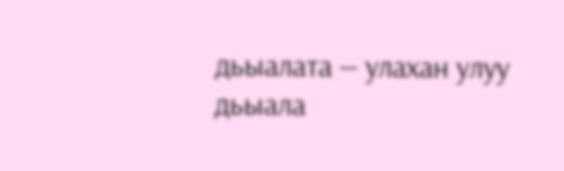дьыалата — улахан улуу дьыала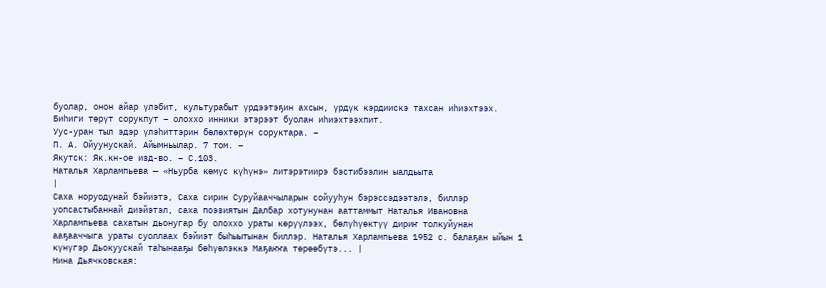буолар, онон айар үлэбит, культурабыт үрдээтэҕин ахсын, үрдүк кэрдиискэ тахсан иһиэхтээх. Биһиги төрүт сорукпут – олоххо инники этэрээт буолан иһиэхтээхпит.
Уус-уран тыл эдэр үлэһиттэрин бөлөхтөрүн соруктара. –
П. А. Ойуунускай. Айымньылар. 7 том. –
Якутск: Як.кн-ое изд-во. – С.103.
Наталья Харлампьева — «Ньурба көмүс күһүнэ» литэрэтиирэ бэстибээлин ыалдьыта
|
Саха норуодунай бэйиэтэ, Саха сирин Суруйааччыларын сойууһун бэрэссэдээтэлэ, биллэр уопсастыбаннай диэйэтэл, саха поэзиятын Далбар хотунунан ааттаммыт Наталья Ивановна Харлампьева сахатын дьонугар бу олоххо ураты көрүүлээх, бөлүһүөктүү дириҥ толкуйунан ааҕааччыга ураты суоллаах бэйиэт быһыытынан биллэр. Наталья Харлампьева 1952 с. балаҕан ыйын 1 күнүгэр Дьокуускай таһынааҕы бөһүөлэккэ Маҕаҥҥа төрөөбүтэ... |
Нина Дьячковская: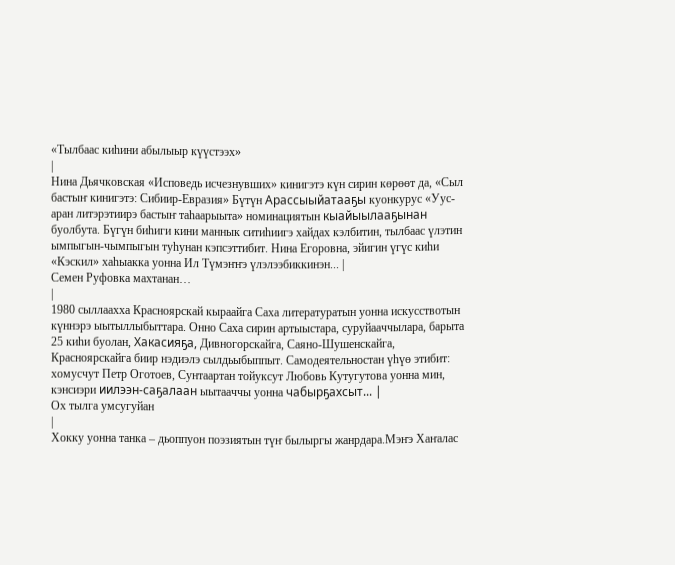«Тылбаас киһини абылыыр күүстээх»
|
Нина Дьячковская «Исповедь исчезнувших» кинигэтэ күн сирин көрөөт да, «Сыл бастыҥ кинигэтэ: Сибиир-Евразия» Бүтүн Арассыыйатааҕы куонкурус «Уус-аран литэрэтиирэ бастыҥ таһаарыыта» номинациятын кыайыылааҕынан буолбута. Бүгүн биһиги кини маннык ситиһиигэ хайдах кэлбитин, тылбаас үлэтин ымпыгын-чымпыгын туһунан кэпсэттибит. Нина Егоровна, эйигин үгүс киһи «Кэскил» хаһыакка уонна Ил Түмэҥҥэ үлэлээбиккинэн... |
Семен Руфовка махтанан…
|
1980 сыллаахха Красноярскай кыраайга Саха литературатын уонна искусствотын күннэрэ ыытыллыбыттара. Онно Саха сирин артыыстара, суруйааччылара, барыта 25 киһи буолан, Хакасияҕа, Дивногорскайга, Саяно-Шушенскайга, Красноярскайга биир нэдиэлэ сылдьыбыппыт. Самодеятельностан үһүө этибит: хомусчут Петр Оготоев, Сунтаартан тойуксут Любовь Кутугутова уонна мин, кэнсиэри иилээн-саҕалаан ыытааччы уонна чабырҕахсыт... |
Ох тылга умсугуйан
|
Хокку уонна танка – дьоппуон поэзиятын түҥ былыргы жанрдара.Мэҥэ Хаҥалас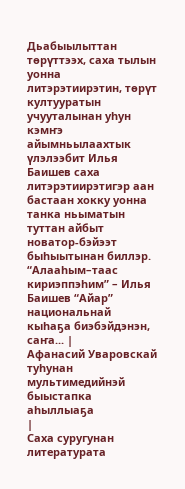Дьабыылыттан төрүттээх, саха тылын уонна литэрэтиирэтин, төрүт култууратын учууталынан уһун кэмҥэ айымньылаахтык үлэлээбит Илья Баишев саха литэрэтиирэтигэр аан бастаан хокку уонна танка ньыматын туттан айбыт новатор-бэйээт быһыытынан биллэр. “Алааһым–таас кириэппэһим” – Илья Баишев “Айар” национальнай кыһаҕа биэбэйдэнэн, саҥа... |
Афанасий Уваровскай туһунан мультимедийнэй быыстапка аһыллыаҕа
|
Саха суругунан литературата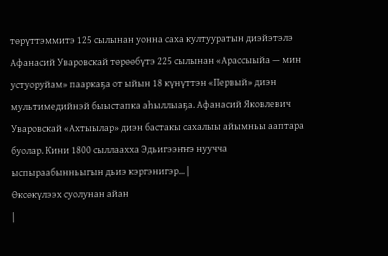төрүттэммитэ 125 сылынан уонна саха култууратын диэйэтэлэ Афанасий Уваровскай төрөөбүтэ 225 сылынан «Арассыыйа — мин устуоруйам» пааркаҕа от ыйын 18 күнүттэн «Первый» диэн мультимедийнэй быыстапка аһыллыаҕа. Афанасий Яковлевич Уваровскай «Ахтыылар» диэн бастакы сахалыы айымньы ааптара буолар. Кини 1800 сыллаахха Эдьигээҥҥэ нуучча ыспыраабынньыгын дьиэ кэргэнигэр... |
Өксөкүлээх суолунан айан
|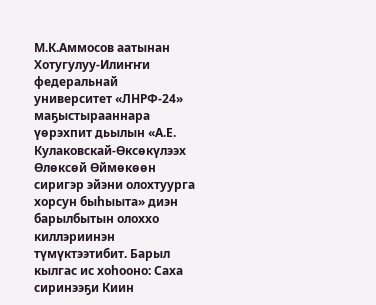М.К.Аммосов аатынан Хотугулуу-Илиҥҥи федеральнай университет «ЛНРФ-24» маҕыстырааннара үөрэхпит дьылын «А.Е. Кулаковскай-Өксөкүлээх Өлөксөй Өймөкөөн сиригэр эйэни олохтуурга хорсун быһыыта» диэн барылбытын олоххо киллэриинэн түмүктээтибит. Барыл кылгас ис хоһооно: Саха сиринээҕи Киин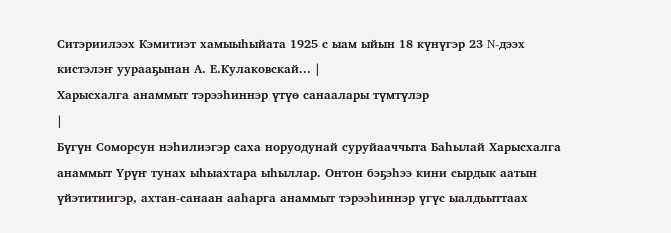Ситэриилээх Кэмитиэт хамыыһыйата 1925 с ыам ыйын 18 күнүгэр 23 N-дээх кистэлэҥ уурааҕынан А. Е.Кулаковскай... |
Харысхалга анаммыт тэрээһиннэр үтүө санаалары түмтүлэр
|
Бүгүн Соморсун нэһилиэгэр саха норуодунай суруйааччыта Баһылай Харысхалга анаммыт Үрүҥ тунах ыһыахтара ыһыллар. Онтон бэҕэһээ кини сырдык аатын үйэтитиигэр, ахтан-санаан ааһарга анаммыт тэрээһиннэр үгүс ыалдьыттаах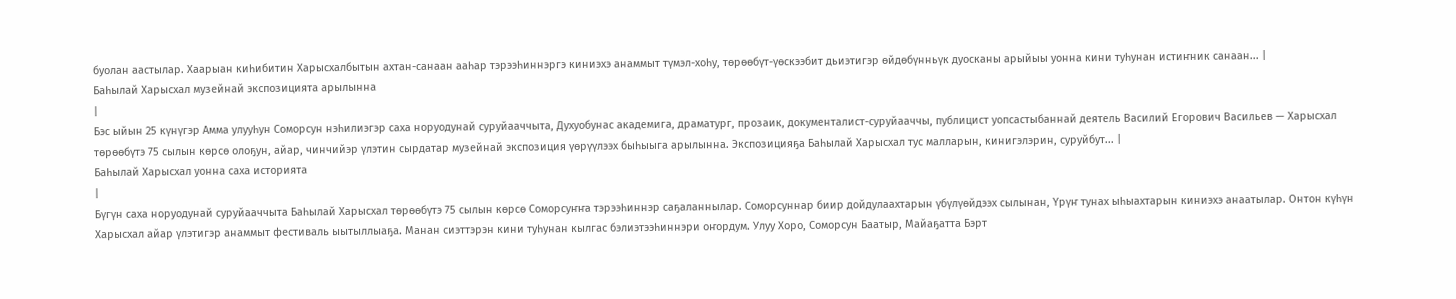буолан аастылар. Хаарыан киһибитин Харысхалбытын ахтан-санаан ааһар тэрээһиннэргэ киниэхэ анаммыт түмэл-хоһу, төрөөбүт-үөскээбит дьиэтигэр өйдөбүнньүк дуосканы арыйыы уонна кини туһунан истиҥник санаан... |
Баһылай Харысхал музейнай экспозицията арылынна
|
Бэс ыйын 25 күнүгэр Амма улууһун Соморсун нэһилиэгэр саха норуодунай суруйааччыта, Духуобунас академига, драматург, прозаик, документалист-суруйааччы, публицист уопсастыбаннай деятель Василий Егорович Васильев — Харысхал төрөөбүтэ 75 сылын көрсө олоҕун, айар, чинчийэр үлэтин сырдатар музейнай экспозиция үөрүүлээх быһыыга арылынна. Экспозицияҕа Баһылай Харысхал тус малларын, кинигэлэрин, суруйбут... |
Баһылай Харысхал уонна саха историята
|
Бүгүн саха норуодунай суруйааччыта Баһылай Харысхал төрөөбүтэ 75 сылын көрсө Соморсуҥҥа тэрээһиннэр саҕаланнылар. Соморсуннар биир дойдулаахтарын үбүлүөйдээх сылынан, Үрүҥ тунах ыһыахтарын киниэхэ анаатылар. Онтон күһүн Харысхал айар үлэтигэр анаммыт фестиваль ыытыллыаҕа. Манан сиэттэрэн кини туһунан кылгас бэлиэтээһиннэри оҥордум. Улуу Хоро, Соморсун Баатыр, Майаҕатта Бэрт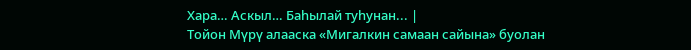Хара… Аскыл… Баһылай туһунан... |
Тойон Мүрү алааска «Мигалкин самаан сайына» буолан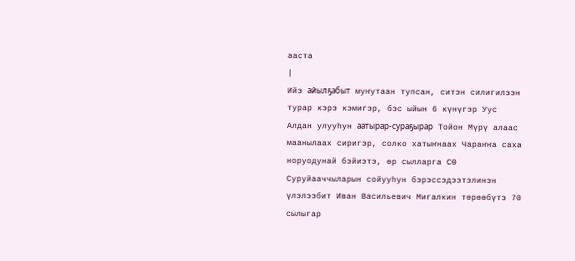ааста
|
Ийэ айылҕабыт муҥутаан тупсан, ситэн силигилээн турар кэрэ кэмигэр, бэс ыйын 6 күнүгэр Уус Алдан улууһун аатырар-сураҕырар Тойон Мүрү алаас маанылаах сиригэр, солко хатыҥнаах Чараҥҥа саха норуодунай бэйиэтэ, өр сылларга СӨ Суруйааччыларын сойууһун бэрэссэдээтэлинэн үлэлээбит Иван Васильевич Мигалкин төрөөбүтэ 70 сылыгар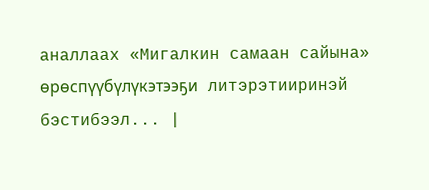аналлаах «Мигалкин самаан сайына» өрөспүүбүлүкэтээҕи литэрэтииринэй бэстибээл... |